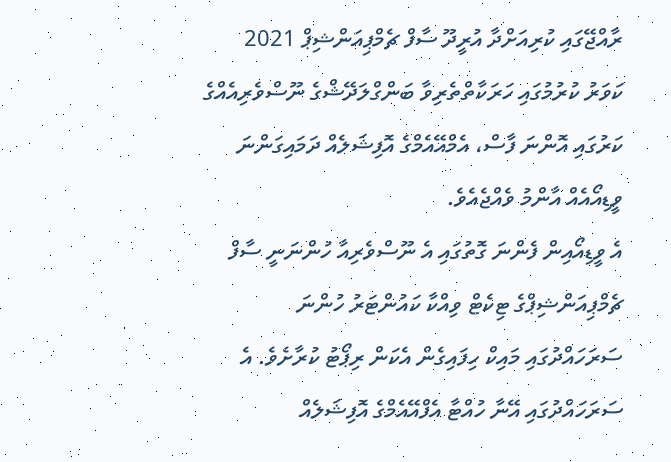ރާއްޖޭގައި ކުރިއަށްދާ އުރީދޫ ސާފް ޗެމްޕިއަންޝިޕް 2021 ކަވަރު ކުރުމުގައި ހަރަކާތްތެރިވާ ބަންގްލަދޭޝްގެ ނޫސްވެރިއެއްގެ ކަރުގައި އޮންނަ ފާސް، އެމްއޭއެމްގެ އޮފިޝަލެއް ދަމައިގަންނަ ވީޑިއޯއެއް އާންމު ވެއްޖެއެވެ.
އެ ވީޑިއޯއިން ފެންނަ ގޮތުގައި އެ ނޫސްވެރިއާ ހުންނަނީ ސާފް ޗެމްޕިއަންޝިޕްގެ ޓިކެޓް ވިއްކާ ކައުންޓަރު ހުންނަ ސަރަހައްދުގައި މައިކް ހިފައިގެން އެކަން ރިޕޯޓު ކުރާށެވެ. އެ ސަރަހައްދުގައި އޭނާ ހުއްޓާ އެފްއޭއެމްގެ އޮފިޝަލެއް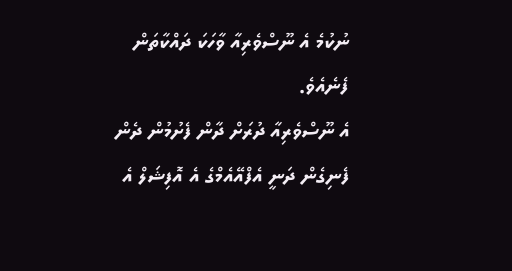ނުކުމެ އެ ނޫސްވެރިއާ ވާހަކަ ދައްކާތަން ފެނެއެވެ.
އެ ނޫސްވެރިއާ ދުރަށް ދާން ފެށުމުން ދެން ފެނިގެން ދަނީ އެފްއޭއެމްގެ އެ އޮފިޝަލް އެ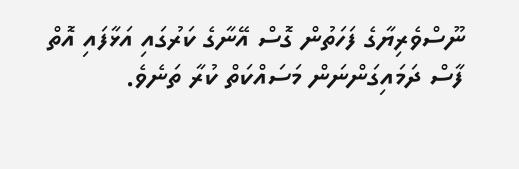ނޫސްވެރިޔާގެ ފަހަތުން ގޮސް އޭނާގެ ކަރުގައި އަޅާފައި އޮތް ފާސް ދަމައިގަންނަން މަސައްކަތް ކުރާ ތަނެވެ.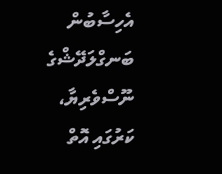އެހިސާބުން ބަނގްލަދޭޝްގެ ނޫސްވެރިޔާ، ކަރުގައި އޮތް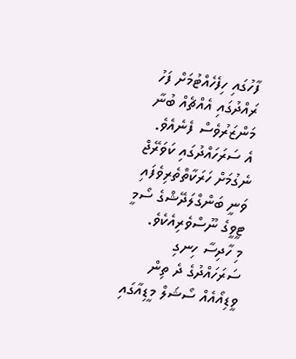ފާހުގައި ހިފެހެއްޓުމަށް ފަހު ރައްދުގައި އެއްޗެއް ބުނާ މަންޒަރުވެސް ފެނެއެވެ.
އެ ސަރަހައްދުގައި ކަވަރޭޖް ނެގުމަށް ހަރަކާތްތެރިވެފައި ވަނީ ބަންގްލަދޭޝްގެ ސޯމީ ޓީވީގެ ނޫސްވެރިއެކެވެ.
މި ހާދިސާ ހިނގި ސަރަހައްދުގެ ދެ ތިން ވީޑިއޯއެއް ސޯޝަލް މީޑިއާގައި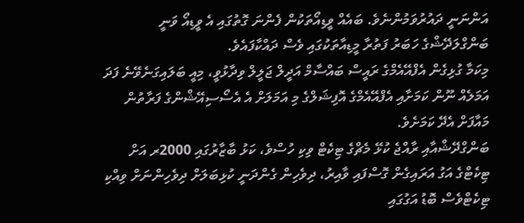އަންނަނީ ދައުރުވަމުންނެވެ. ބައެއް ވީޑިއޯތަކުން ފެންނަ ގޮތުގައި އެ ވީޑިއޯ ވަނީ ބަންގްލަދޭޝްގެ ހަބަރު ފަތުރާ މީޑިއާތަކުގައި ވެސް ދައްކާފައެވެ.
މިކަމާ ގުޅިގެން އެފްއޭއެމްގެ ރައީސް ބައްސާމް އަދީލް ޖަލީލް ވިދާޅުވީ، މިއީ ބަލައިގަނެވޭނެ ފަދަ އަމަލެއް ނޫން ކަމަށާއި އެފްއޭއެމްގެ އޮފިޝަލްގެ މި އަމަލަށް އެ އެސޯސިއޭޝްންގެ ފަރާތުން މައާފަށް އެދޭ ކަމަށެވެ.
ބަންގްދޭޝްއާއި ރާއްޖެ ކުޅޭ މެޗްގެ ޓިކެޓް ވިކި ހުސްވެ، ކަޅު ބާޒާރުގައި 2000ރ އަށް ޓިކެޓްގެ އަގު އަރައިގެން ގޮސްފައި ވާއިރު، ދިވެހިން ގެންދަނީ ކުޅިބަލަށް ދިވެހިންނަށް ވިއްކި ޓިކެޓްވެސް ބޮޑު އަގުގައި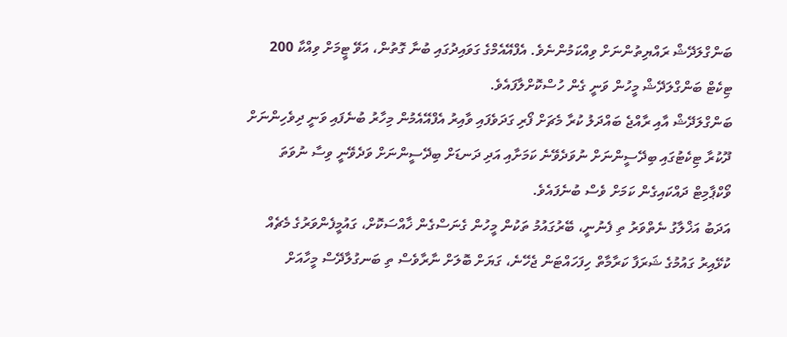ބަންގްލަދޭޝް ރައްޔިތުންނަށް ވިއްކަމުންނެވެ. އެފްއޭއެމްގެ ގަވައިދުގައި ބުނާ ގޮތުން، އަވޭ ޓީމަށް ވިއްކާ 200 ޓިކެޓް ބަންގްލަދޭޝް މީހުން ވަނީ ގެން ހުސްކޮށްލާފައެވެ.
ބަންގްލަދޭޝް އާއި ރާއްޖެ ބައްދަލު ކުރާ މެޗަށް ފޯރި ގަދަވެފައި ވާއިރު އެފްއޭއެމުން މިހާރު ބުނެފައި ވަނީ ދިވެހިންނަށް ދޫކުރާ ޓިކެޓުގައި ބިދޭސީންނަށް ނުވަދެވޭނެ ކަމަށާއި އަދި ދަނޑަށް ބިދޭސީންނަށް ވަދެވޭނީ ވިސާ ނުވަތަ ވޯކްޕާމިޓް ދައްކައިގެން ކަމަށް ވެސް ބުނެފައެވެ.
އަދަބު އަޚްލާގު ނެތްވަރު ތި ފެނުނީ، ބޭރުގައުމު ތަކުން މީހުން ގެނަސްގެން ޚާއްސަކޮށް، ގައުމީފެންވަރުގެ މެޗެއް ކުޅޭއިރު ގައުމުގެ ޝަރަފާ ކަރާމާތް ހިފަހައްޓަން ޖެހޭނެ، ގަޔަށް ބޮލަށް ނާރާވެސް ތި ބަނގުލާދޭސް މީހާއަށް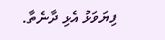ފިޔަވަޅު އެޅި ދާނެތާ.